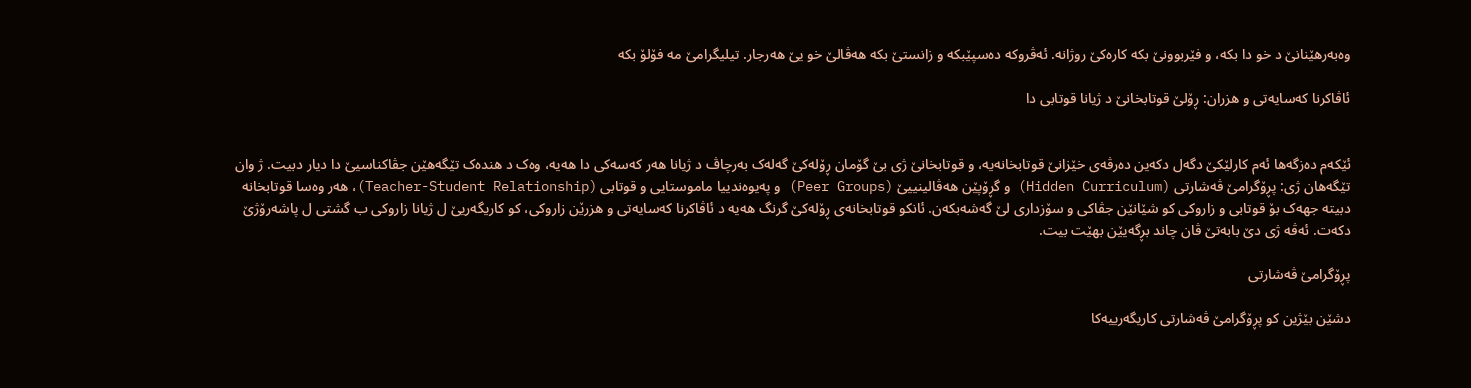وەبەرهێنانێ د خو دا بکە، و فێربوونێ بکە کارەکێ روژانە. ئەڤروکە دەسپێبکە و زانستێ بکە هەڤالێ خو یێ هەرجار. تیلیگرامێ مە فۆلۆ بکە

ئاڤاکرنا کەسایەتی و هزران: ڕۆلێ قوتابخانێ د ژیانا قوتابی دا


ئێکەم دەزگەها ئەم کارلێکێ دگەل دکەین دەرڤەی خێزانێ قوتابخانەیە، و قوتابخانێ ژی بێ گۆمان ڕۆلەکێ گەلەک بەرچاڤ د ژیانا هەر کەسەکی دا هەیە، وەک د هندەک تێگەهێن جڤاکناسیێ دا دیار دبیت. ژ وان تێگەهان ژی: پڕۆگرامێ ڤەشارتی (Hidden Curriculum) و گڕۆپێن هەڤالینییێ (Peer Groups) و پەیوەندییا ماموستایی و قوتابی (Teacher-Student Relationship)، هەر وەسا قوتابخانە دبیتە جهەک بۆ قوتابی و زاروکی کو شێانێن جڤاکی و سۆزداری لێ گەشەبکەن. ئانکو قوتابخانەی ڕۆلەکێ گرنگ هەیە د ئاڤاکرنا کەسایەتی و هزرێن زاروکی، کو کاریگەریێ ل ژیانا زاروکی ب گشتی ل پاشەرۆژێ دکەت. ئەڤە ژی دێ بابەتێ ڤان چاند بڕگەیێن بهێت بیت.

پڕۆگرامێ ڤەشارتی

دشێن بێژین کو پڕۆگرامێ ڤەشارتی کاریگەرییەکا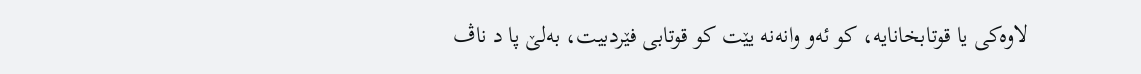لاوەکی یا قوتابخانایە، کو ئەو وانەنە یێت کو قوتابی فێردبیت، بەلێ پا د ناڤ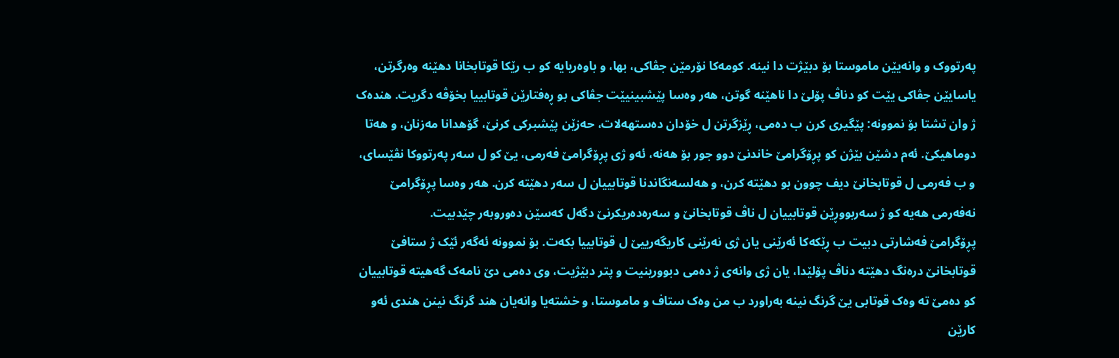پەرتووک و وانەیێن ماموستا بۆ دبێژت دا نینە. کومەکا نۆرمێن جڤاکی، بها، و باوەریایە کو ب رێکا قوتابخانا دهێنە وەرگرتن، یاسایێن جڤاکی یێت کو دناڤ پۆلێ دا ناهێنە گوتن، هەر وەسا پێشبینیێت جڤاکی بو ڕەفتارێن قوتابییا بخۆڤە دگریت. هندەک ژ وان تشتا بۆ نموونە: پێگیری کرن ب دەمی، ڕێزگرتن ل خۆدان دەستهەلات، حەزێن پێشبرکی کرنێ، گۆهدانا مەزنان، و هەتا دوماهیکێ. ئەم دشێن بێژن کو پڕۆگرامێ خاندنێ دوو جور بۆ هەنە، ئەو ژی پڕۆگرامێ فەرمی، یێ کو ل سەر پەرتووکا نڤێسای، و ب فەرمی ل قوتابخانێ دیف چوون بو دهێتە کرن، و هەلسەنگاندنا قوتابییان ل سەر دهێتە کرن. هەر وەسا پڕۆگرامێ نەفەرمی هەیە کو ژ سەربووڕێن قوتابییان ل ناڤ قوتابخانێ و سەرەدەریکرنێ دگەل کەسێن دەوروبەر چێدبیت.
پڕۆگرامێ فەشارتی دبیت ب ڕێکەکا ئەرێنی یان ژی نەرێنی کاریگەرییێ ل قوتابییا بکەت. بۆ نموونە ئەگەر ئێک ژ ستافێ قوتابخانێ درەنگ دهێتە دناڤ پۆلێدا، یان ژی وانەی ژ دەمی دبوورینیت و پتر دبێژیت، وی دەمی دێ نامەک گەهیتە قوتابییان کو دەمێ تە وەک قوتابی یێ گرنگ نینە بەراورد ب من وەک ستاف و ماموستا، و خشتەیا وانەیان هند گرنگ نینن هندی ئەو کارێن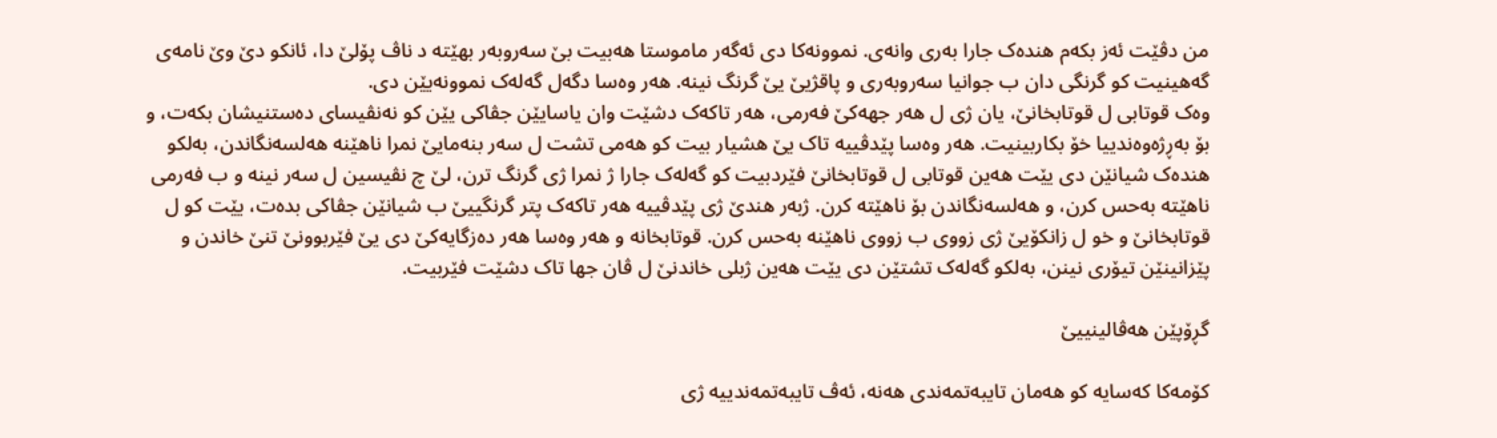من دڤێت ئەز بکەم هندەک جارا بەری وانەی. نموونەکا دی ئەگەر ماموستا هەبیت بێ سەروبەر بهێتە د ناڤ پۆلێ دا، ئانکو دێ وێ نامەی گەهینیت کو گرنگی دان ب جوانیا سەروبەری و پاقژیێ یێ گرنگ نینە. هەر وەسا دگەل گەلەک نموونەیێن دی.
وەک قوتابی ل قوتابخانێ، یان ژی ل هەر جهەکێ فەرمی، هەر تاکەک دشێت وان یاسایێن جڤاکی یێن کو نەنڤیسای دەستنیشان بکەت، و بۆ بەڕژەوەندییا خۆ بکاربینیت. هەر وەسا پێدڤییە تاک یێ هشیار بیت کو هەمی تشت ل سەر بنەمایێ نمرا ناهێنە هەلسەنگاندن، بەلکو هندەک شیانێن دی یێت هەین قوتابی ل قوتابخانێ فێردبیت کو گەلەک جارا ژ نمرا ژی گرنگ ترن، لێ چ نڤیسین ل سەر نینە و ب فەرمی ناهێتە بەحس کرن، و هەلسەنگاندن بۆ ناهێتە کرن. ژبەر هندێ ژی پێدڤییە هەر تاکەک پتر گرنگییێ ب شیانێن جڤاکی بدەت، یێت کو ل قوتابخانێ و خو ل زانکۆیێ ژی زووی ب زووی ناهێنە بەحس کرن. قوتابخانە و هەر وەسا هەر دەزگایەکێ دی یێ فێربوونێ تنێ خاندن و پێزانینێن تیۆری نینن، بەلکو گەلەک تشتێن دی یێت هەین ژبلی خاندنێ ل ڤان جها تاک دشێت فێربیت.

گڕۆپێن هەڤالینییێ

کۆمەکا کەسایە کو هەمان تایبەتمەندی هەنە، ئەڤ تایبەتمەندییە ژی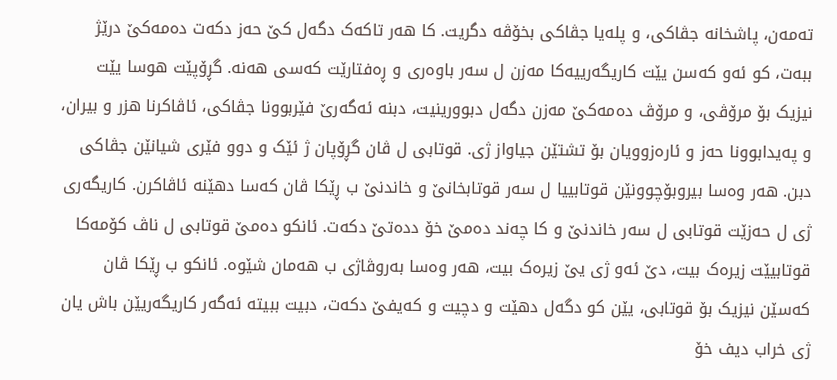تەمەن، پاشخانە جڤاکی، و پلەیا جڤاکی بخۆڤە دگریت. کا هەر تاکەک دگەل کێ حەز دکەت دەمەکێ درێژ ببەت، کو ئەو کەسن یێت کاریگەرییەکا مەزن ل سەر باوەری و ڕەفتارێت کەسی هەنە. گڕۆپێت هوسا یێت نیزیک بۆ مرۆڤی، و مرۆڤ دەمەکێ مەزن دگەل دبوورینیت، دبنە ئەگەرێ فێربوونا جڤاکی، ئاڤاکرنا هزر و بیران، و پەیدابوونا حەز و ئارەزوویان بۆ تشتێن جیاواز ژی. قوتابی ل ڤان گڕۆپان ژ ئێک و دوو فێری شیانێن جڤاکی دبن. هەر وەسا بیروبۆچوونێن قوتابییا ل سەر قوتابخانێ و خاندنێ ب ڕێکا ڤان کەسا دهێنە ئاڤاکرن. کاریگەری ژی ل حەزێت قوتابی ل سەر خاندنێ و کا چەند دەمێ خۆ ددەتێ دکەت. ئانکو دەمێ قوتابی ل ناڤ کۆمەکا قوتابیێت زیرەک بیت، دێ ئەو ژی یێ زیرەک بیت، هەر وەسا بەروڤاژی ب هەمان شێوە. ئانکو ب ڕێکا ڤان کەسێن نیزیک بۆ قوتابی، یێن کو دگەل دهێت و دچیت و کەیفێ دکەت، دبیت ببیتە ئەگەر کاریگەریێن باش یان ژی خراب دیف خۆ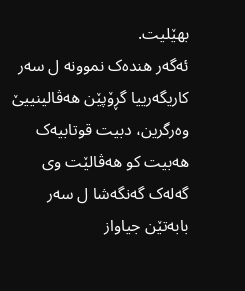بهێلیت.
ئەگەر هندەک نموونە ل سەر کاریگەرییا گڕۆپێن هەڤالینییێ وەرگرین، دبیت قوتابیەک هەبیت کو هەڤالێت وی گەلەک گەنگەشا ل سەر بابەتێن جیاواز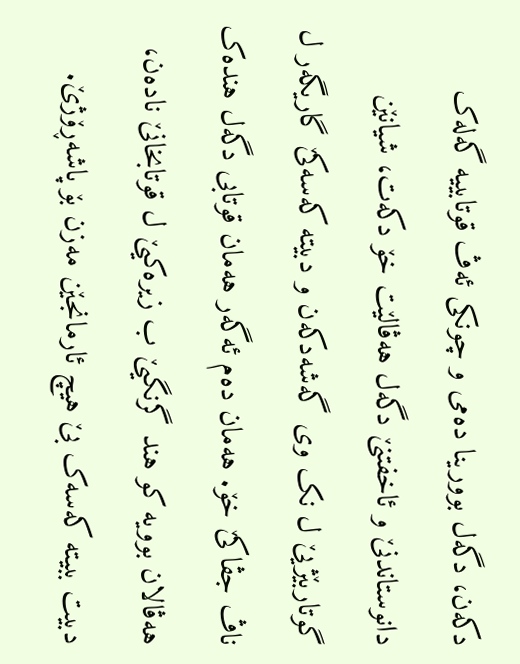دکەن، دگەل بوورینا دەمی و چونکی ئەڤ قوتابییە گەلەک دانوستاندنێ و ئاخفتنێ دگەل هەڤالێت خۆ دکەت، شیانێن گوتاربێژیێ ل نک وی گەشەدکەن و دبیتە کەسەکێ گاریگەر ل ناڤ جڤاکێ خۆ. هەمان دەم ئەگەر هەمان قوتابی دگەل هندەک هەڤالان بوویە کو هند گرنگیێ ب زیرەکیێ ل قوتابخانێ نادەن، دبیت ببیتە کەسەک بێ هیچ ئارمانجێن مەزن بۆ پاشەڕۆژێ.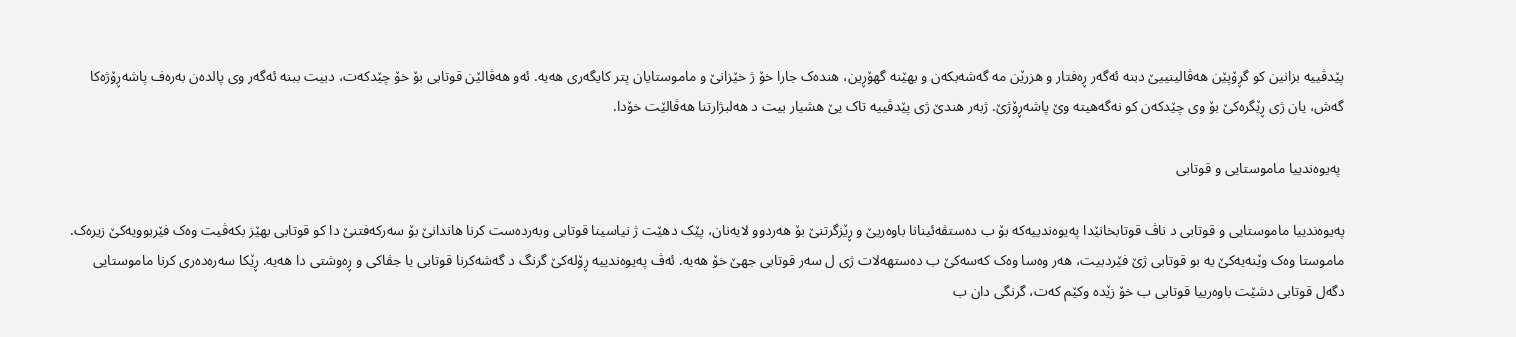پێدڤییە بزانین کو گڕۆپێن هەڤالینییێ دبنە ئەگەر ڕەفتار و هزرێن مە گەشەبکەن و بهێنە گهۆڕین، هندەک جارا خۆ ژ خێزانێ و ماموستایان پتر کایگەری هەیە. ئەو هەڤالێن قوتابی بۆ خۆ چێدکەت، دبیت ببنە ئەگەر وی پالدەن بەرەف پاشەڕۆژەکا گەش، یان ژی ڕێگرەکێ بۆ وی چێدکەن کو نەگەهیتە وێ پاشەڕۆژێ. ژبەر هندێ ژی پێدڤییە تاک یێ هشیار بیت د هەلبژارتنا هەڤالێت خۆدا.

 پەیوەندییا ماموستایی و قوتابی

پەیوەندییا ماموستایی و قوتابی د ناڤ قوتابخانێدا پەیوەندییەکە بۆ ب دەستڤەئینانا باوەریێ و ڕێزگرتنێ بۆ هەردوو لایەنان، پێک دهێت ژ نیاسینا قوتابی وبەردەست کرنا هاندانێ بۆ سەرکەفتنێ دا کو قوتابی بهێز بکەڤیت وەک فێربوویەکێ زیرەک. ماموستا وەک وێنەیەکێ یە بو قوتابی ژێ فێردبیت، هەر وەسا وەک کەسەکێ ب دەستهەلات ژی ل سەر قوتابی جهێ خۆ هەیە. ئەڤ پەیوەندییە ڕۆلەکێ گرنگ د گەشەکرنا قوتابی یا جڤاکی و ڕەوشتی دا هەیە. ڕێکا سەرەدەری کرنا ماموستایی دگەل قوتابی دشێت باوەرییا قوتابی ب خۆ زێدە وکێم کەت، گرنگی دان ب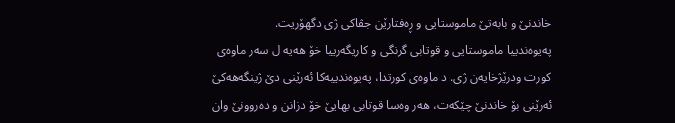خاندنێ و بابەتێ ماموستایی و ڕەفتارێن جڤاکی ژی دگهۆریت.
پەیوەندییا ماموستایی و قوتابی گرنگی و کاریگەرییا خۆ هەیە ل سەر ماوەی کورت ودرێژخایەن ژی. د ماوەی کورتدا، پەیوەندییەکا ئەرێنی دێ ژینگەهەکێ ئەرێنی بۆ خاندنێ چێکەت، هەر وەسا قوتابی بهایێ خۆ دزانن و دەروونێ وان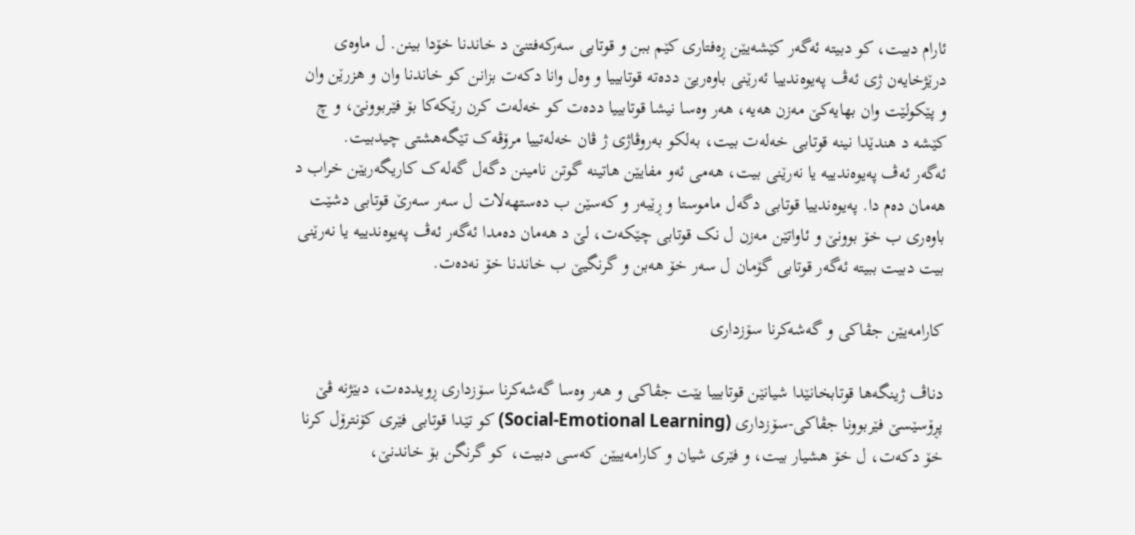ئارام دبیت، کو دبیتە ئەگەر کێشەیێن ڕەفتاری کێم ببن و قوتابی سەرکەفتنێ د خاندنا خۆدا بینن. ل ماوەی درێژخایەن ژی ئەڤ پەیوەندییا ئەرێنی باوەریێ ددەتە قوتابییا و وەل وانا دکەت بزانن کو خاندنا وان و هزرێن وان و پێکولێت وان بهایەکێ مەزن هەیە، هەر وەسا نیشا قوتابییا ددەت کو خەلەت کرن رێکەکا بۆ فێربوونێ، و چ کێشە د هندێدا نینە قوتابی خەلەت بیت، بەلکو بەروڤاژی ژ ڤان خەلەتییا مرۆڤەک تێگەهشتی چیدبیت.
ئەگەر ئەڤ پەیوەندییە یا نەرێنی بیت، هەمی ئەو مفایێن هاتینە گوتن نامینن دگەل گەلەک کاریگەریێن خراب د هەمان دەم دا. پەیوەندییا قوتابی دگەل ماموستا و ڕێبەر و کەسێن ب دەستهەلات ل سەر سەرێ قوتابی دشێت باوەری ب خۆ بوونێ و ئاواتێن مەزن ل نک قوتابی چێکەت، لێ د هەمان دەمدا ئەگەر ئەڤ پەیوەندییە یا نەرێنی بیت دبیت ببیتە ئەگەر قوتابی گۆمان ل سەر خۆ هەبن و گرنگیێ ب خاندنا خۆ نەدەت.

کارامەیێن جڤاکی و گەشەکرنا سۆزداری

دناڤ ژینگەها قوتابخانێدا شیانێن قوتابییا یێت جڤاکی و هەر وەسا گەشەکرنا سۆزداری ڕویددەت، دبێژنە ڤێ پڕۆسێسێ فێربوونا جڤاکی-سۆزداری (Social-Emotional Learning) کو تێدا قوتابی فێری کۆنترۆل کرنا خۆ دکەت، ل خۆ هشیار بیت، و فێری شیان و کارامەییێن کەسی دبیت، کو گرنگن بۆ خاندنێ،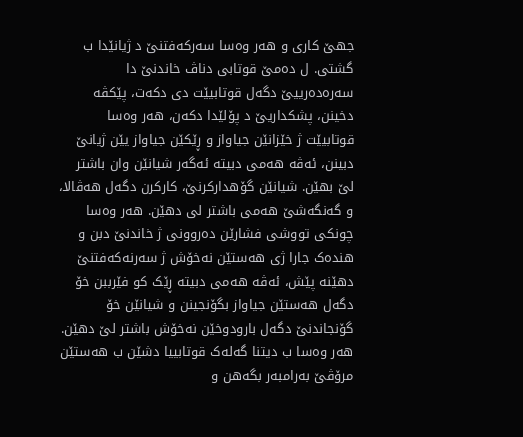جهێ کاری و هەر وەسا سەرکەفتنێ د ژیانێدا ب گشتی. ل دەمێ قوتابی دناڤ خاندنێ دا سەرەدەرییێ دگەل قوتابیێت دی دکەت، پێکڤە دخینن، پشکداریێ د پۆلێدا دکەن، هەر وەسا قوتابیێت ژ خێزانێن جیاواز و ڕێکێن جیاواز یێن ژیانێ دبینن، ئەڤە هەمی دبیتە ئەگەر شیانێن وان باشتر لێ بهێن. شیانێن گۆهدارکرنێ، کارکرن دگەل هەڤالا، و گەنگەشێ هەمی باشتر لی دهێن. هەر وەسا چونکی تووشی فشارێن دەروونی ژ خاندنێ دبن و هندەک جارا ژی هەستێن نەخۆش ژ سەرنەکەفتنێ دهێنە پێش، ئەڤە هەمی دبیتە ڕێک کو فێرببن خۆ دگەل هەستێن جیاواز بگۆنجینن و شیانێن خۆ گۆنجاندنێ دگەل بارودوخێن نەخۆش باشتر لێ دهێن. هەر وەسا ب دیتنا گەلەک قوتابییا دشێن ب هەستێن مرۆڤێ بەرامبەر بگەهن و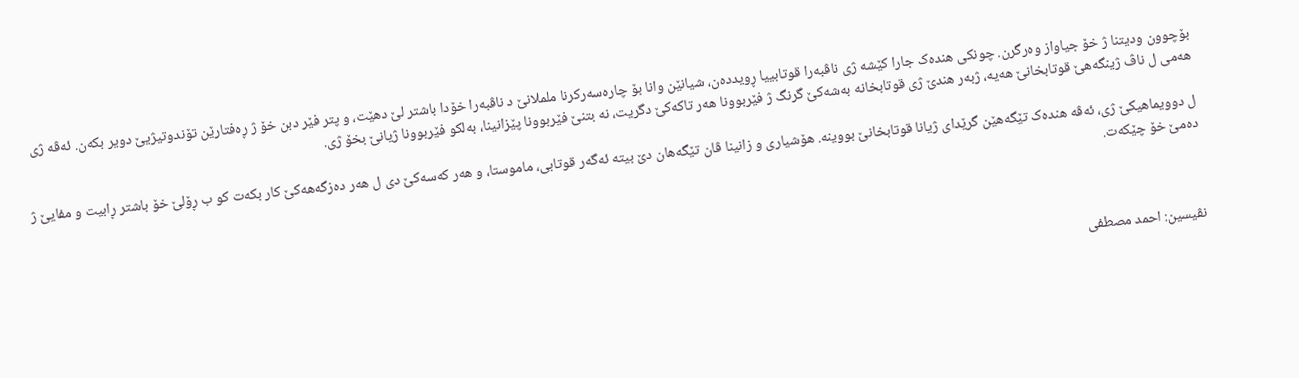بۆچوون ودیتنا ژ خۆ جیاواز وەرگرن. چونکی هندەک جارا کێشە ژی ناڤبەرا قوتابییا ڕویددەن، شیانێن وانا بۆ چارەسەرکرنا ململانێ د ناڤبەرا خۆدا باشتر لێ دهێت، و پتر فێر دبن خۆ ژ ڕەفتارێن تۆندوتیژیێ دویر بکەن. ئەڤە ژی هەمی ل ناڤ ژینگەهێ قوتابخانێ هەیە، ژبەر هندێ ژی قوتابخانە بەشەکێ گرنگ ژ فێربوونا هەر تاکەکێ دگریت، نە بتنێ فێربوونا پێزانینا، بەلکو فێربوونا ژیانێ بخۆ ژی.

ل دوویماهیکێ ژی، ئەڤە هندەک تێگەهێن گرێدای ژیانا قوتابخانێ بووینە. هۆشیاری و زانینا ڤان تێگەهان دێ بیتە ئەگەر قوتابی، ماموستا، و هەر کەسەکێ دی ل هەر دەزگەهەکێ کار بکەت کو ب ڕۆلێ خۆ باشتر ڕابیت و مفایێ ژ دەمێ خۆ چێکەت.



نڤیسین: احمد مصطفى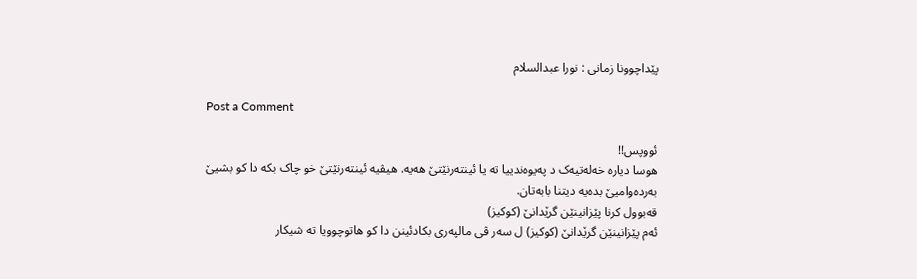پێداچوونا زمانی : نورا عبدالسلام

Post a Comment

ئووپس!!
هوسا دیارە خەلەتیەک د پەیوەندییا تە یا ئینتەرنێتێ هەیە. هیڤیە ئینتەرنێتێ خو چاک بکە دا کو بشیێ بەردەوامیێ بدەیە دیتنا بابەتان.
قەبوول کرنا پێزانینێن گرێدانێ (کوکیز)
ئەم پێزانینێن گرێدانێ (کوکیز) ل سەر ڤی مالپەری بکادئینن دا کو هاتوچوویا تە شیکار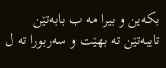بکەین و بیرا مە ب بابەتێن تایبەتێن تە بهێت و سەربورا تە ل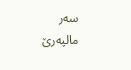سەر مالپەرێ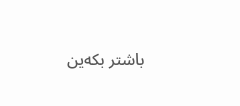باشتر بکەین